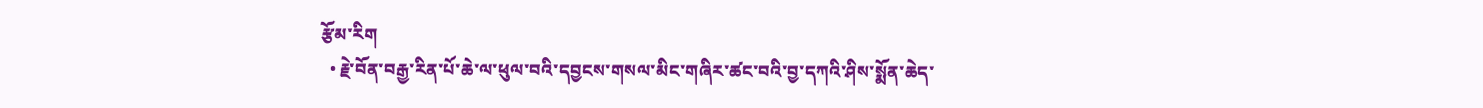རྩོམ་རིག
  • རྗེ་བོན་བརྒྱ་རིན་པོ་ཆེ་ལ་ཕུལ་བའི་དབྱངས་གསལ་མིང་གཞིར་ཚང་བའི་བྱ་དཀའི་ཤིས་སྨོན་ཆེད་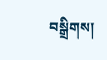བསྒྲིགས།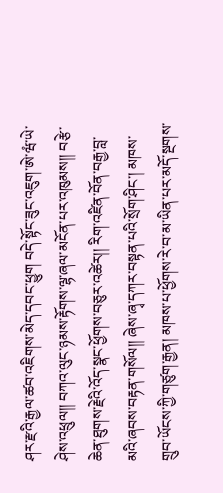ཤར་རྫའི་རྒྱལ་ཚབ་འཇིགས་མེད་དབང་ཕྱུག བདེ་སྟོང་ཟུང་འཇུག་ཨེ་ཝཾ་ཡེ་ཤེས་འཕྲུལ།། བཀའ་ལུང་ཉམས་རྟོགས་ལྷ་ཞལ་མངོན་པར་འཁུམས།། བརྩེ་ཆེན་ཐུགས་རྗེའི་འོད་སྣང་ཕྱོགས་བཅུར་འཚེར།། རིག་འཛིན་བོན་བརྒྱ་བླ་མའི་ཞབས་བརྟན་གསོལ།། ཞེས་ཞྭ་དཀར་བསྟན་པའི་སྲོག་ཤིང་། མཁས་གྲུབ་ཡོངས་ཀྱི་གཙུག་རྒྱན། མཁས་པ་ཕྱོགས་རེ་བ་མ་ཡིན་པར་མདོ་སྔགས་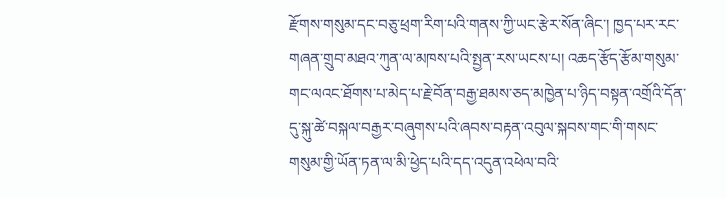རྫོགས་གསུམ་དང་བཅུ་ཕྲག་རིག་པའི་གནས་ཀྱི་ཡང་རྩེར་སོན་ཞིང་། ཁྱད་པར་རང་གཞན་གྲུབ་མཐའ་ཀུན་ལ་མཁས་པའི་སྤྱན་རས་ཡངས་པ། འཆད་རྩོད་རྩོམ་གསུམ་གང་ལའང་ཐོགས་པ་མེད་པ་རྗེ་བོན་བརྒྱ་ཐམས་ཅད་མཁྱེན་པ་ཉིད་བསྟན་འགྲོའི་དོན་དུ་སྐུ་ཚེ་བསྐལ་བརྒྱར་བཞུགས་པའི་ཞབས་བརྟན་འབུལ་སྐབས་གང་གི་གསང་གསུམ་གྱི་ཡོན་ཏན་ལ་མི་ཕྱེད་པའི་དད་འདུན་འཕེལ་བའི་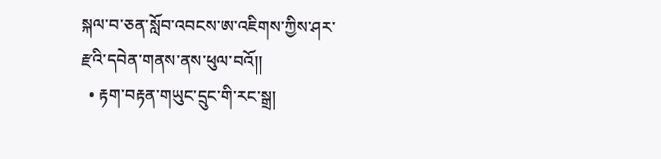སྐལ་བ་ཅན་སློབ་འབངས་ཨ་འཇིགས་ཀྱིས་ཤར་རྫའི་དབེན་གནས་ནས་ཕུལ་བའོ།།
  • རྟག་བརྟན་གཡུང་དྲུང་གི་རང་སྒྲ།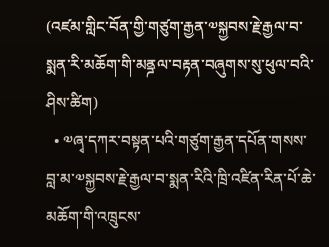(འཛམ་གླིང་བོན་གྱི་གཙུག་རྒྱན་༧སྐྱབས་རྗེ་རྒྱལ་བ་སྨན་རི་མཆོག་གི་མནྜལ་བརྟན་བཞུགས་སུ་ཕུལ་བའི་ཤིས་ཚིག)
  • ༧ཞྭ་དཀར་བསྟན་པའི་གཙུག་རྒྱན་དཔོན་གསས་བླ་མ་༧སྐྱབས་རྗེ་རྒྱལ་བ་སྨན་རིའི་ཁྲི་འཛིན་རིན་པོ་ཆེ་མཆོག་གི་འཁྲུངས་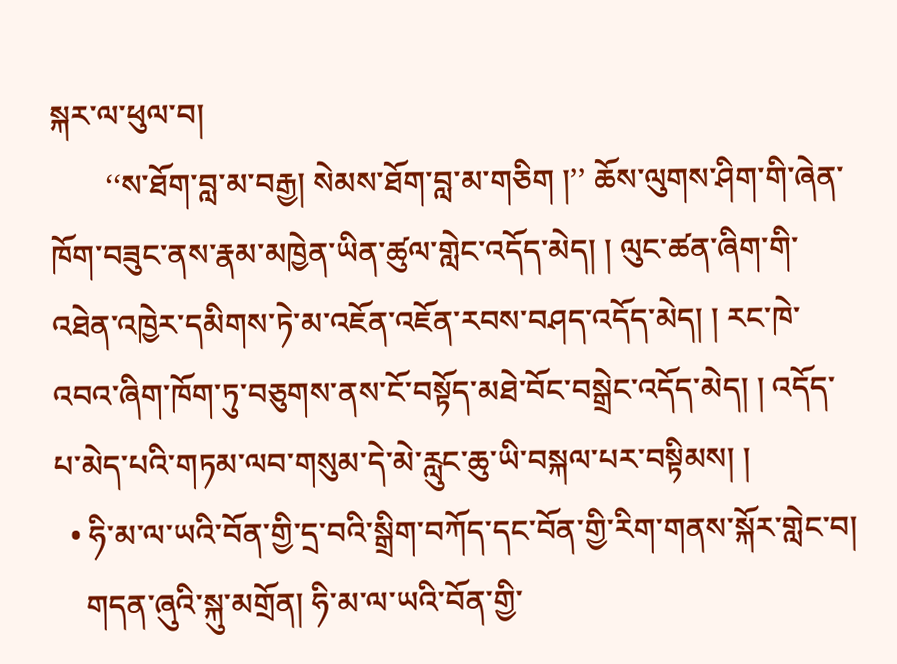སྐར་ལ་ཕུལ་བ།
       ‘‘ས་ཐོག་བླ་མ་བརྒྱ། སེམས་ཐོག་བླ་མ་གཅིག །’’ ཆོས་ལུགས་ཤིག་གི་ཞེན་ཁོག་བཟུང་ནས་རྣམ་མཁྱེན་ཡིན་ཚུལ་གླེང་འདོད་མེད། ། ལུང་ཚན་ཞིག་གི་འཐེན་འཁྱེར་དམིགས་ཏེ་མ་འཇོན་འཇོན་རབས་བཤད་འདོད་མེད། ། རང་ཁེ་འབའ་ཞིག་ཁོག་ཏུ་བཅུགས་ནས་ངོ་བསྟོད་མཐེ་བོང་བསྒྲེང་འདོད་མེད། ། འདོད་པ་མེད་པའི་གཏམ་ལབ་གསུམ་དེ་མེ་རླུང་ཆུ་ཡི་བསྐལ་པར་བསྟིམས། །
  • ཧི་མ་ལ་ཡའི་བོན་གྱི་དྲ་བའི་སྒྲིག་བཀོད་དང་བོན་གྱི་རིག་གནས་སྐོར་གླེང་བ།
    གདན་ཞུའི་སྐུ་མགྲོན། ཧི་མ་ལ་ཡའི་བོན་གྱི་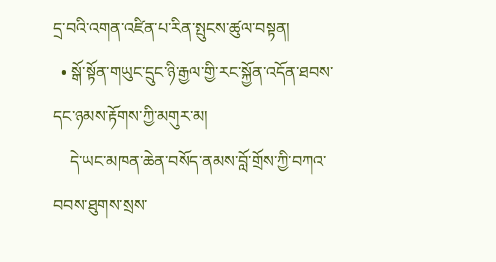དྲ་བའི་འགན་འཛིན་པ་རིན་སྤུངས་ཚུལ་བསྟན།
  • སྒོ་སྟོན་གཡུང་དྲུང་ཉི་རྒྱལ་གྱི་རང་སྐྱོན་འདོན་ཐབས་དང་ཉམས་རྟོགས་ཀྱི་མགུར་མ།
    དེ་ཡང་མཁན་ཆེན་བསོད་ནམས་བློ་གྲོས་ཀྱི་བཀའ་བབས་ཐུགས་སྲས་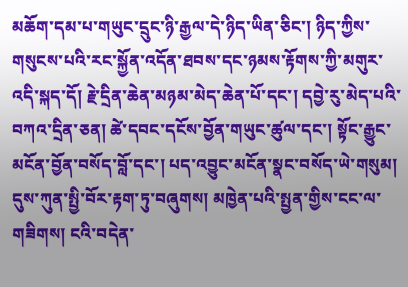མཆོག་དམ་པ་གཡུང་དྲུང་ཉི་རྒྱལ་དེ་ཉིད་ཡིན་ཅིང་། ཉིད་ཀྱིས་གསུངས་པའི་རང་སྐྱོན་འདོན་ཐབས་དང་ཉམས་རྟོགས་ཀྱི་མགུར་འདི་སྐད་དོ། རྗེ་དྲིན་ཆེན་མཉམ་མེད་ཆེན་པོ་དང་། དབྱེ་རུ་མེད་པའི་བཀའ་དྲིན་ཅན། ཚེ་དབང་དངོས་བྱོན་གཡུང་ཚུལ་དང་། སྟོང་རྒྱུང་མངོན་བྱོན་བསོད་བློ་དང་། པད་འབྱུང་མངོན་སྣང་བསོད་ཡེ་གསུམ། དུས་ཀུན་སྤྱི་བོར་རྟག་ཏུ་བཞུགས། མཁྱེན་པའི་སྤྱན་གྱིས་ངང་ལ་གཟིགས། ངའི་བདེན་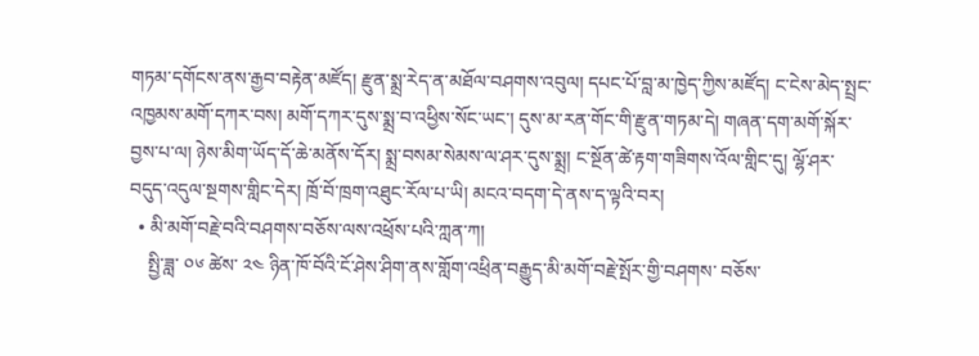གཏམ་དགོངས་ནས་རྒྱབ་བརྟེན་མཛོད། རྫུན་སྨྲ་རེད་ན་མཐོལ་བཤགས་འབུལ། དཔང་པོ་བླ་མ་ཁྱེད་ཀྱིས་མཛོད། ང་ངེས་མེད་སྤྲང་འཁྱམས་མགོ་དཀར་བས། མགོ་དཀར་དུས་སྨྲ་བ་འཕྱིས་སོང་ཡང་། དུས་མ་རན་གོང་གི་རྫུན་གཏམ་དེ། གཞན་དག་མགོ་སྐོར་བྱས་པ་ལ། ཉེས་མིག་ཡོད་དོ་ཆེ་མནོས་དོར། སྨྲ་བསམ་སེམས་ལ་ཤར་དུས་སྨྲ། ང་སྔོན་ཚེ་རྟག་གཟིགས་འོལ་གླིང་དུ། ལྷོ་ཤར་བདུད་འདུལ་སྔགས་གླིང་དེར། ཁྲོ་བོ་ཁྲག་འཐུང་རོལ་པ་ཡི། མངའ་བདག་དེ་ནས་ད་ལྟའི་བར།
  • མི་མགོ་བརྗེ་བའི་བཤགས་བཅོས་ལས་འཕྲོས་པའི་ཀླན་ཀ།
    སྤྱི་ཟླ་ ༠༦ ཚེས་ ༢༤ ཉིན་ཁོ་བོའི་ངོ་ཤེས་ཤིག་ནས་གློག་འཕྲིན་བརྒྱུད་མི་མགོ་བརྗེ་སྤོར་གྱི་བཤགས་ བཅོས་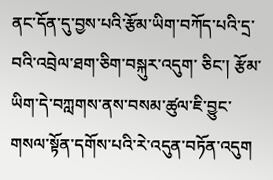ནང་དོན་དུ་བྱས་པའི་རྩོམ་ཡིག་བཀོད་པའི་དྲ་བའི་འབྲེལ་ཐག་ཅིག་བསྐུར་འདུག་ ཅིང་། རྩོམ་ཡིག་དེ་བཀླགས་ནས་བསམ་ཚུལ་ཇི་བྱུང་གསལ་སྟོན་དགོས་པའི་རེ་འདུན་བཏོན་འདུག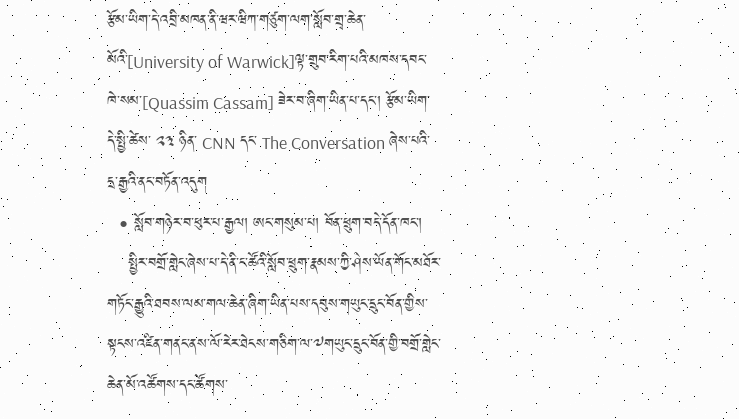རྩོམ་ཡིག་དེ་འབྲི་མཁན་ནི་ཝར་ཝིཀ་གཙུག་ལག་སློབ་གྲྭ་ཆེན་མོའི་[University of Warwick]ལྟ་གྲུབ་རིག་པའི་མཁས་དབང་ཁེ་སམ་[Quassim Cassam] ཟེར་བ་ཞིག་ཡིན་པ་དང་། རྩོམ་ཡིག་དེ་སྤྱི་ཚེས་ ༢༣ ཉིན་ CNN དང་ The Conversation ཞེས་པའི་དྲ་རྒྱའི་ནང་བཏོན་འདུག
  • སློབ་གཉེར་བ་ཕུར་པ་རྒྱལ། ཨང་གསུམ་པ། བོན་ཕྲུག་བདེ་དོན་ཁང་།
    སྤྱིར་བགྲོ་གླེང་ཞེས་པ་དེ་ནི་ང་ཚོའི་སློབ་ཕྲུག་རྣམས་ཀྱི་ཤེས་ཡོན་གོང་མཐོར་གཏོང་རྒྱུའི་ཐབས་ལམ་གལ་ཆེན་ཞིག་ཡིན་པས་དབུས་གཡུང་དྲུང་བོན་གྱིས་སྟངས་འཛིན་གནང་ནས་ལོ་རེར་ཐེངས་གཅིག་ལ་༧གཡུང་དྲུང་བོན་གྱི་བགྲོ་གླེང་ཆེན་མོ་འཚོགས་དང་ཚོགས་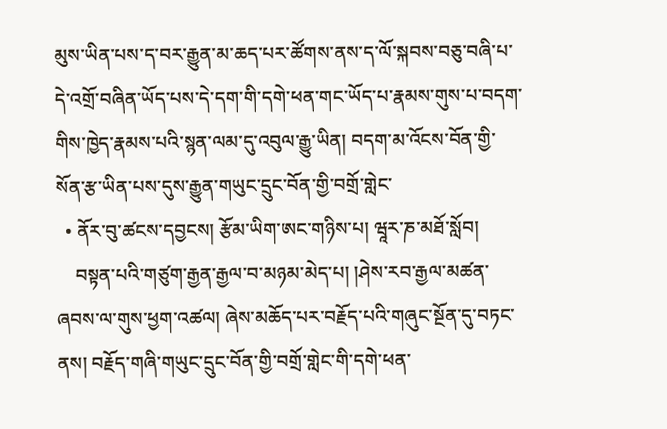མུས་ཡིན་པས་ད་བར་རྒྱུན་མ་ཆད་པར་ཚོགས་ནས་ད་ལོ་སྐབས་བཅུ་བཞི་པ་དེ་འགྲོ་བཞིན་ཡོད་པས་དེ་དག་གི་དགེ་ཕན་གང་ཡོད་པ་རྣམས་གུས་པ་བདག་གིས་ཁྱེད་རྣམས་པའི་སྙན་ལམ་དུ་འབུལ་རྒྱུ་ཡིན། བདག་མ་འོངས་བོན་གྱི་སོན་རྩ་ཡིན་པས་དུས་རྒྱུན་གཡུང་དྲུང་བོན་གྱི་བགྲོ་གླེང་
  • ནོར་བུ་ཚངས་དབྱངས། རྩོམ་ཡིག་ཨང་གཉིས་པ། ཝཱར་ཎ་མཐོ་སློབ།
    བསྟན་པའི་གཙུག་རྒྱན་རྒྱལ་བ་མཉམ་མེད་པ། །ཤེས་རབ་རྒྱལ་མཚན་ཞབས་ལ་གུས་ཕྱག་འཚལ། ཞེས་མཆོད་པར་བརྗོད་པའི་གཞུང་སྔོན་དུ་བཏང་ནས། བརྗོད་གཞི་གཡུང་དྲུང་བོན་གྱི་བགྲོ་གླེང་གི་དགེ་ཕན་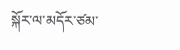སྐོར་ལ་མདོར་ཙམ་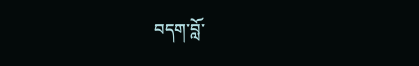བདག་བློ་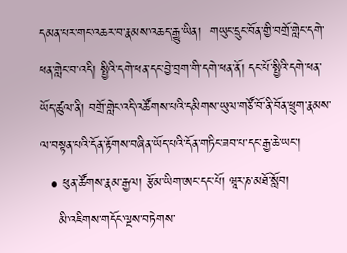དམན་པར་གང་འཆར་བ་རྣམས་འཆད་རྒྱུ་ཡིན།  གཡུང་དྲུང་བོན་གྱི་བགྲོ་གླེང་དགེ་ཕན་གླེང་བ་འདི། སྤྱིའི་དགེ་ཕན་དང་བྱེ་བྲག་གི་དགེ་ཕན་ནོ། དང་པོ་སྤྱིའི་དགེ་ཕན་ཡོད་ཚུལ་ནི། བགྲོ་གླེང་འདི་འཚོགས་པའི་དམིགས་ཡུལ་གཙོ་བོ་ནི་བོན་ཕྲུག་རྣམས་ལ་བསྟན་པའི་དོན་རྟོགས་བཞིན་ཡོད་པའི་དོན་གཏིང་ཟབ་པ་དང་རྒྱ་ཆེ་ཡང་།
  • ཕུན་ཚོགས་རྣམ་རྒྱལ། རྩོམ་ཡིག་ཨང་དང་པོ། ཝཱར་ཎ་མཐོ་སློབ།
    མི་འཇིགས་གདོང་ལྔས་བཏེགས་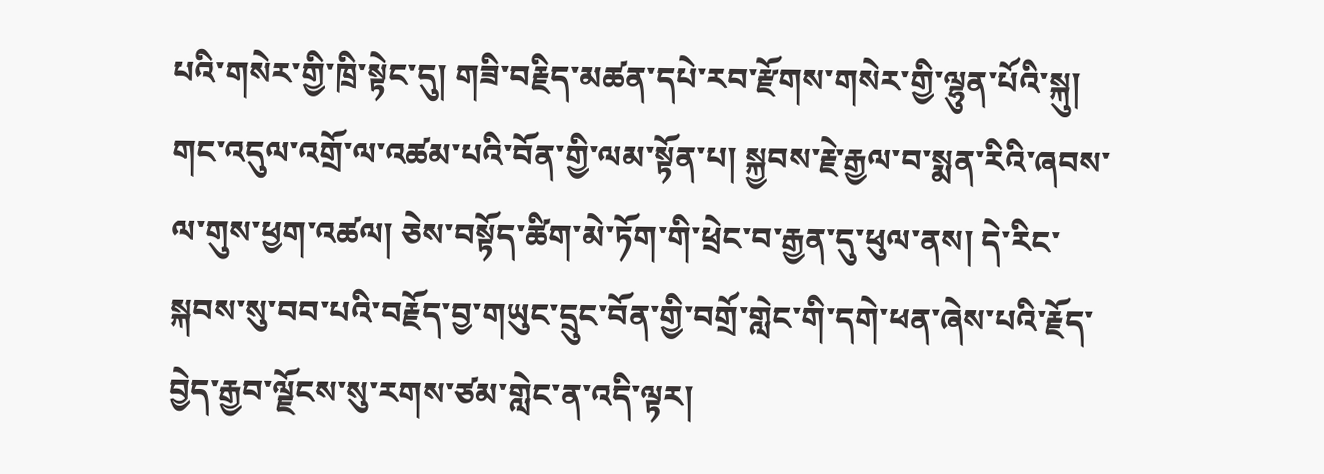པའི་གསེར་གྱི་ཁྲི་སྟེང་དུ། གཟི་བརྗིད་མཚན་དཔེ་རབ་རྫོགས་གསེར་གྱི་ལྷུན་པོའི་སྐུ། གང་འདུལ་འགྲོ་ལ་འཚམ་པའི་བོན་གྱི་ལམ་སྟོན་པ། སྐྱབས་རྗེ་རྒྱལ་བ་སྨན་རིའི་ཞབས་ལ་གུས་ཕྱག་འཚལ། ཅེས་བསྟོད་ཚིག་མེ་ཏོག་གི་ཕྲེང་བ་རྒྱན་དུ་ཕུལ་ནས། དེ་རིང་སྐབས་སུ་བབ་པའི་བརྗོད་བྱ་གཡུང་དྲུང་བོན་གྱི་བགྲོ་གླེང་གི་དགེ་ཕན་ཞེས་པའི་རྗོད་བྱེད་རྒྱབ་ལྗོངས་སུ་རགས་ཙམ་གླེང་ན་འདི་ལྟར།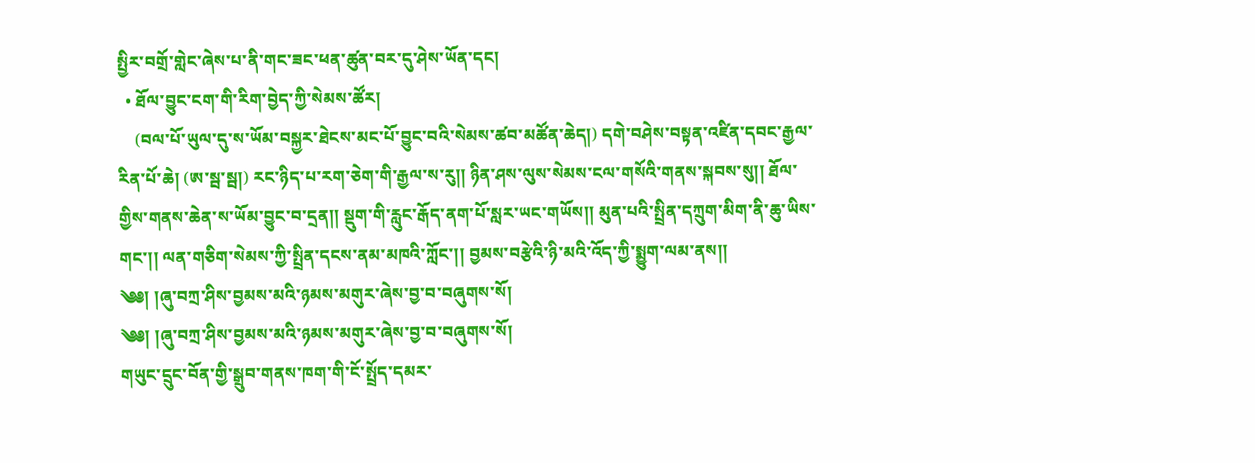སྤྱིར་བགྲོ་གླེང་ཞེས་པ་ནི་གང་ཟང་ཕན་ཚུན་བར་དུ་ཤེས་ཡོན་དང།
  • ཐོལ་བྱུང་ངག་གི་རིག་བྱེད་ཀྱི་སེམས་ཚོར།
    (བལ་པོ་ཡུལ་དུ་ས་ཡོམ་བསྐྱར་ཐེངས་མང་པོ་བྱུང་བའི་སེམས་ཚབ་མཚོན་ཆེད།) དགེ་བཤེས་བསྟན་འཛིན་དབང་རྒྱལ་རིན་པོ་ཆེ། (ཨ་སྦ་སྦ།) རང་ཉིད་པ་རག་ཅེག་གི་རྒྱལ་ས་རུ།། ཉིན་ཤས་ལུས་སེམས་ངལ་གསོའི་གནས་སྐབས་སུ།། ཐོལ་གྱིས་གནས་ཆེན་ས་ཡོམ་བྱུང་བ་དྲན།། སྡུག་གི་རླུང་རྒོད་ནག་པོ་སླར་ཡང་གཡོས།། མུན་པའི་སྤྲིན་དཀྲུག་མིག་ནི་ཆུ་ཡིས་གང་།། ལན་གཅིག་སེམས་ཀྱི་སྤྲིན་དངས་ནམ་མཁའི་ཀློང་།། བྱམས་བརྩེའི་ཉི་མའི་འོད་ཀྱི་སྨྱུག་ལམ་ནས།།
༄༅། །ཞུ་བཀྲ་ཤིས་བྱམས་མའི་ཉམས་མགུར་ཞེས་བྱ་བ་བཞུགས་སོ།
༄༅། །ཞུ་བཀྲ་ཤིས་བྱམས་མའི་ཉམས་མགུར་ཞེས་བྱ་བ་བཞུགས་སོ།
གཡུང་དྲུང་བོན་གྱི་སྒྲུབ་གནས་ཁག་གི་ངོ་སྤྲོད་དམར་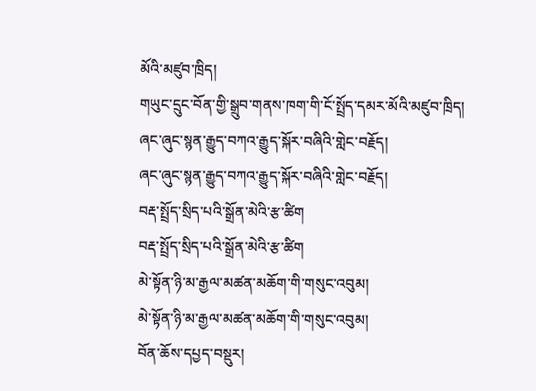མོའི་མཛུབ་ཁྲིད།
གཡུང་དྲུང་བོན་གྱི་སྒྲུབ་གནས་ཁག་གི་ངོ་སྤྲོད་དམར་མོའི་མཛུབ་ཁྲིད།
ཞང་ཞུང་སྙན་རྒྱུད་བཀའ་རྒྱུད་སྐོར་བཞིའི་གླེང་བརྗོད།
ཞང་ཞུང་སྙན་རྒྱུད་བཀའ་རྒྱུད་སྐོར་བཞིའི་གླེང་བརྗོད།
བརྡ་སྤྲོད་སྲིད་པའི་སྒྲོན་མེའི་རྩ་ཚིག
བརྡ་སྤྲོད་སྲིད་པའི་སྒྲོན་མེའི་རྩ་ཚིག
མེ་སྟོན་ཉི་མ་རྒྱལ་མཚན་མཆོག་གི་གསུང་འབུམ།
མེ་སྟོན་ཉི་མ་རྒྱལ་མཚན་མཆོག་གི་གསུང་འབུམ།
བོན་ཆོས་དཔྱད་བསྡུར།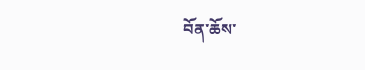བོན་ཆོས་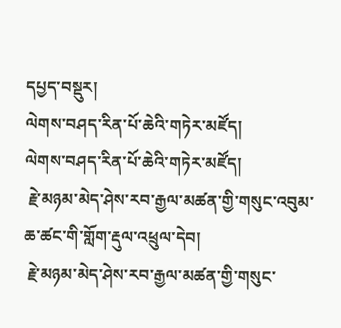དཔྱད་བསྡུར།
ལེགས་བཤད་རིན་པོ་ཆེའི་གཏེར་མཛོད།
ལེགས་བཤད་རིན་པོ་ཆེའི་གཏེར་མཛོད།
 རྗེ་མཉམ་མེད་ཤེས་རབ་རྒྱལ་མཚན་གྱི་གསུང་འབུམ་ཆ་ཚང་གི་གློག་རྡུལ་འཕྲུལ་དེབ།
 རྗེ་མཉམ་མེད་ཤེས་རབ་རྒྱལ་མཚན་གྱི་གསུང་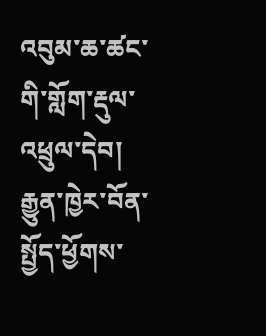འབུམ་ཆ་ཚང་གི་གློག་རྡུལ་འཕྲུལ་དེབ།
རྒྱུན་ཁྱེར་བོན་སྤྱོད་ཕྱོགས་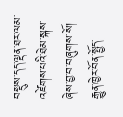བསྡུས་དད་ལྡན་ཐར་ལམ་འཛེགས་པའི་ཐེམ་སྐས་ཞེས་བྱ་བ་བཞུགས་སོ།
རྒྱུན་ཁྱེར་བོན་སྤྱོད་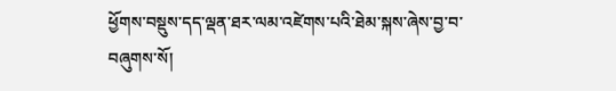ཕྱོགས་བསྡུས་དད་ལྡན་ཐར་ལམ་འཛེགས་པའི་ཐེམ་སྐས་ཞེས་བྱ་བ་བཞུགས་སོ།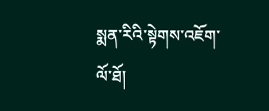སྨན་རིའི་སྟེགས་འཇོག་ལོ་ཐོ།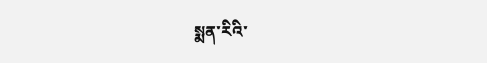སྨན་རིའི་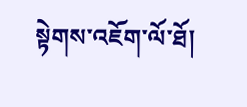སྟེགས་འཇོག་ལོ་ཐོ།